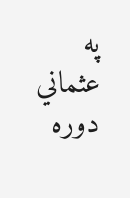په عثماني دوره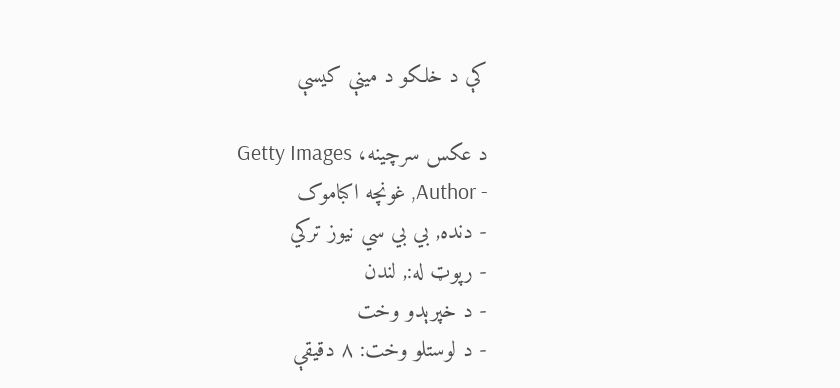کې د خلکو د مینې کیسې

د عکس سرچینه، Getty Images
- Author, غونچه اکباموک
- دنده, بي بي سي نيوز تركي
- رپوټ له:, لندن
- د خپرېدو وخت
- د لوستلو وخت: ۸ دقیقې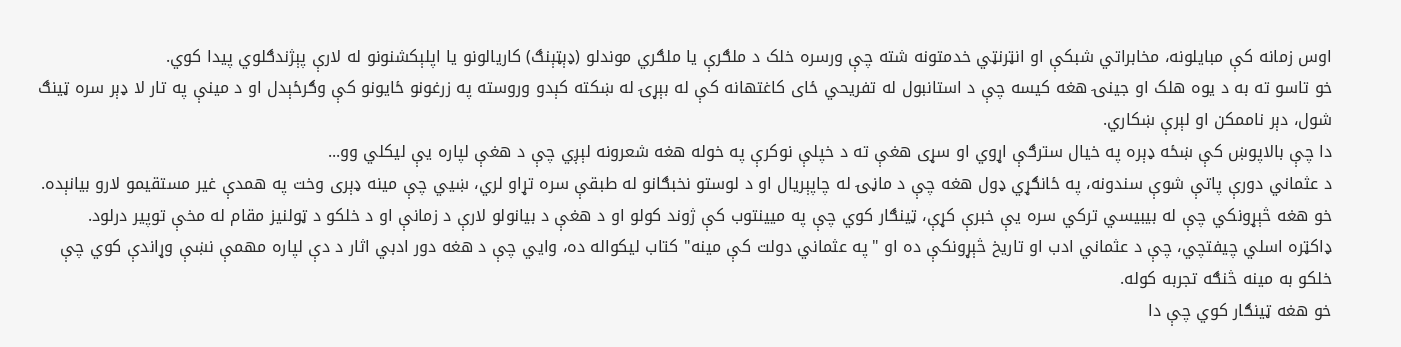اوس زمانه کې مبایلونه، مخابراتي شبکې او انټرنټي خدمتونه شته چې ورسره خلک د ملګرې یا ملګري موندلو (ډېټېنګ) کاریالونو یا اپلېکشنونو له لارې پېژندګلوي پیدا کوي.
خو تاسو ته به د یوه هلک او جینۍ هغه کیسه چې د استانبول له تفریحي ځای کاغتهانه کې له بېړۍ له ښکته کېدو وروسته په زرغونو ځایونو کې وګرځېدل او د مینې په تار لا ډېر سره ټینګ شول، دېر ناممکن او لېرې ښکاري.
دا چې بالاپوښ کې ښځه ډېره په خیال سترګې اړوي او سړی هغې ته د خپلې نوکرې په خوله هغه شعرونه لېږي چې د هغې لپاره یې لیکلي وو...
د عثماني دورې پاتې شوې سندونه، په ځانګړي ډول هغه چې د ماڼۍ له چاپېریال او د لوستو نخبګانو له طبقې سره تړاو لري، ښيي چې مینه ډېری وخت په همدې غیر مستقیمو لارو بیانېده.
خو هغه څېړونکي چې له بيبيسي ترکي سره یې خبرې کړې، ټینګار کوي چې په میینتوب کې ژوند کولو او د هغې د بیانولو لارې د زمانې او د خلکو د ټولنیز مقام له مخې توپیر درلود.
ډاکټره اسلي چيفتچي، چې د عثماني ادب او تاریخ څېړونکې ده او "په عثماني دولت کې مینه" کتاب لیکواله ده، وایي چې د هغه دور ادبي اثار د دې لپاره مهمې نښې وړاندې کوي چې خلکو به مینه څنګه تجربه کوله.
خو هغه ټینګار کوي چې دا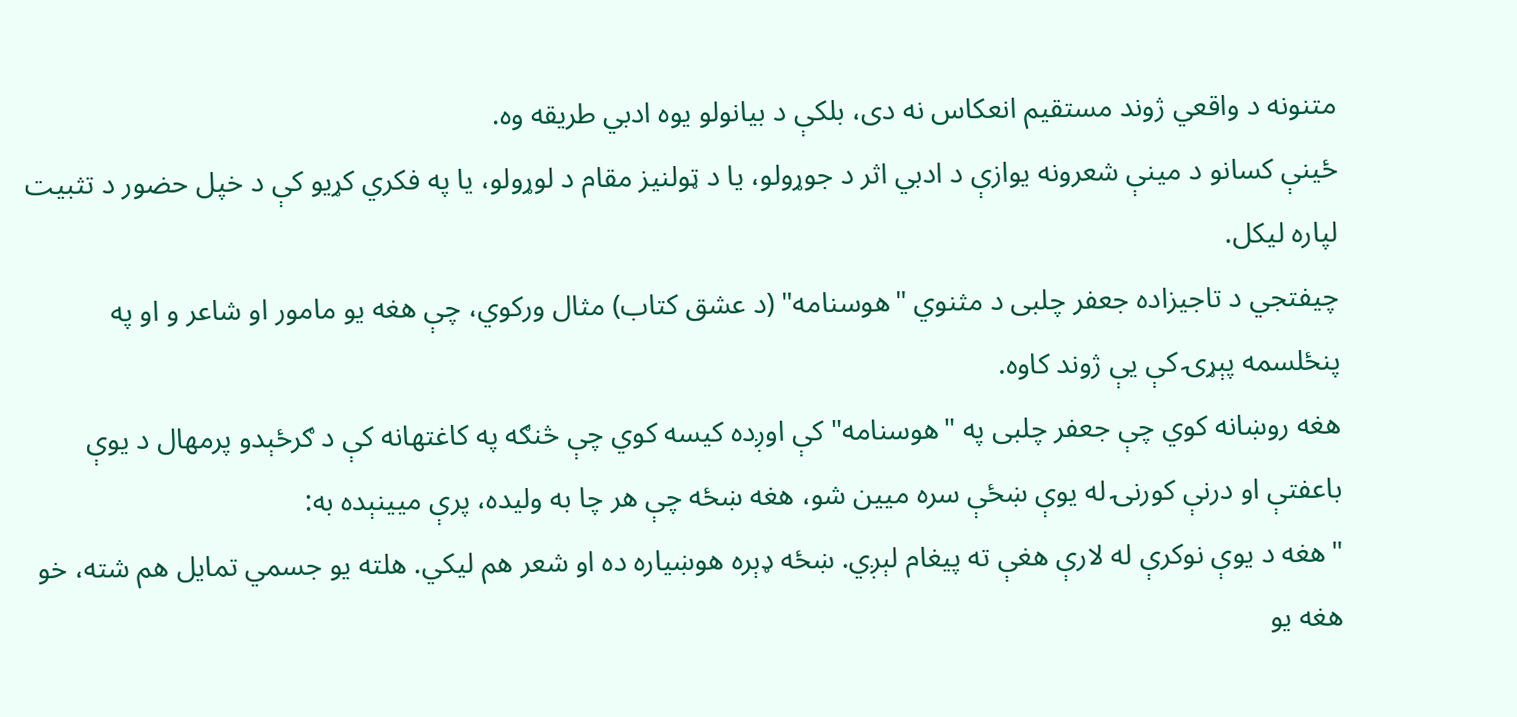متنونه د واقعي ژوند مستقیم انعکاس نه دی، بلکې د بیانولو یوه ادبي طریقه وه.
ځینې کسانو د مینې شعرونه یوازې د ادبي اثر د جوړولو، یا د ټولنیز مقام د لوړولو، یا په فکري کړیو کې د خپل حضور د تثبیت لپاره لیکل.
چيفتجي د تاجيزاده جعفر چلبی د مثنوي "هوسنامه" (د عشق کتاب) مثال ورکوي، چې هغه یو مامور او شاعر و او په پنځلسمه پېړۍ کې یې ژوند کاوه.
هغه روښانه کوي چې جعفر چلبی په "هوسنامه" کې اوږده کیسه کوي چې څنګه په کاغتهانه کې د ګرځېدو پرمهال د یوې باعفتې او درنې کورنۍ له یوې ښځې سره میین شو، هغه ښځه چې هر چا به ولیده، پرې میینېده به:
"هغه د یوې نوکرې له لارې هغې ته پیغام لېږي. ښځه ډېره هوښیاره ده او شعر هم لیکي. هلته یو جسمي تمایل هم شته، خو هغه یو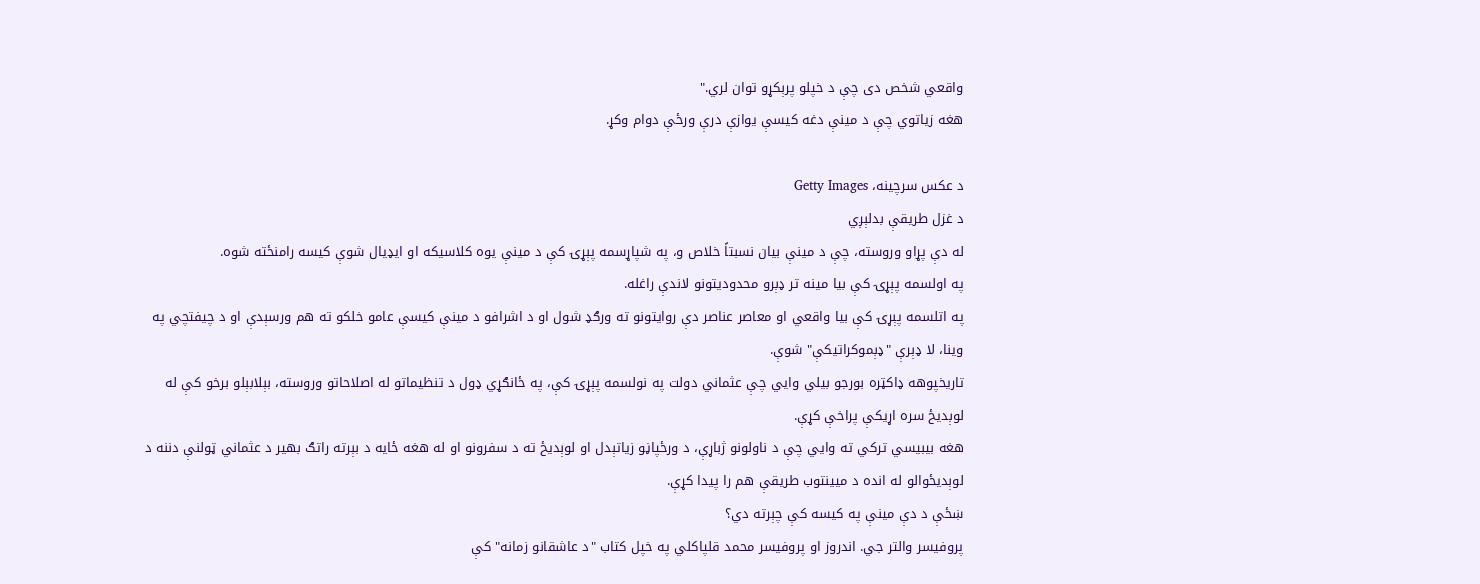واقعي شخص دی چې د خپلو پرېکړو توان لري."
هغه زیاتوي چې د مینې دغه کیسې یوازې درې ورځې دوام وکړ.

د عکس سرچینه، Getty Images
د غزل طریقې بدلېږي
له دې پړاو وروسته، چې د مینې بیان نسبتاً خلاص و، په شپاړسمه پېړۍ کې د مینې یوه کلاسیکه او ایډیال شوې کیسه رامنځته شوه.
په اولسمه پېړۍ کې بیا مینه تر ډېرو محدودیتونو لاندې راغله.
په اتلسمه پېړۍ کې بیا واقعي او معاصر عناصر دې روایتونو ته ورګډ شول او د اشرافو د مینې کیسې عامو خلکو ته هم ورسېدې او د چيفتچي په وینا، لا ډېرې "ډېموکراتیکې" شوې.
تاریخپوهه ډاکټره بورجو بیلي وایي چې عثماني دولت په نولسمه پېړۍ کې، په ځانګړي ډول د تنظیماتو له اصلاحاتو وروسته، بېلابېلو برخو کې له لوېدیځ سره اړیکې پراخې کړې.
هغه بيبيسي ترکي ته وایي چې د ناولونو ژباړې، د ورځپاڼو زیاتېدل او لوېدیځ ته د سفرونو او له هغه ځایه د بېرته راتګ بهیر د عثماني ټولنې دننه د لوېدیځوالو له انده د میینتوب طریقې هم را پیدا کړې.
ښځې د دې مینې په کیسه کې چېرته دي؟
پروفیسر والتر جي. اندروز او پروفیسر محمد قلپاکلي په خپل کتاب "د عاشقانو زمانه" کې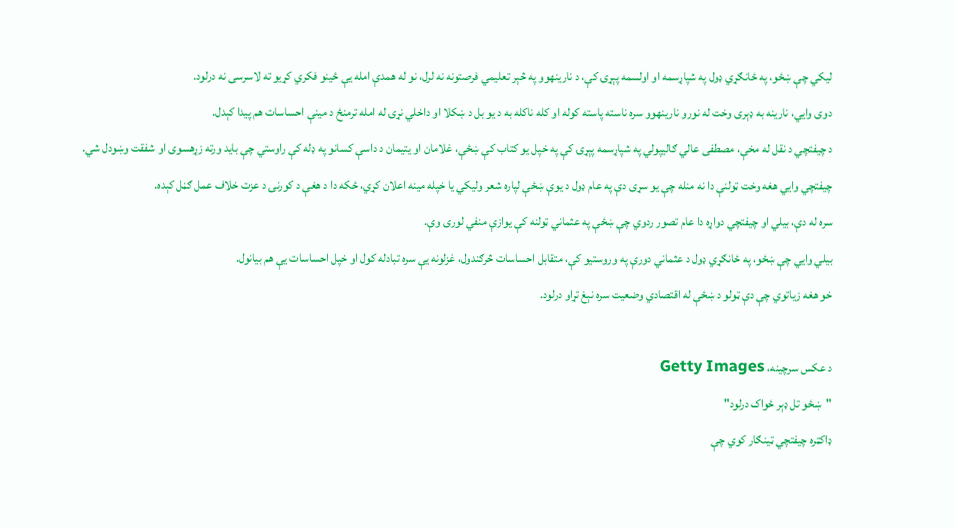لیکي چې ښځو، په ځانګړي ډول په شپاړسمه او اولسمه پېړۍ کې، د نارینهوو په څېر تعلیمي فرصتونه نه لرل، نو له همدې امله یې ځینو فکري کړیو ته لاسرسی نه درلود.
دوی وایي، نارینه به ډېری وخت له نورو نارینهوو سره ناسته پاسته کوله او کله ناکله به د یو بل د ښکلا او داخلي نړۍ له امله ترمنځ د مینې احساسات هم پیدا کېدل.
د چيفتچي د نقل له مخې، مصطفی عالي ګالیپولي په شپاړسمه پېړۍ کې په خپل یو کتاب کې ښځې، غلامان او یتیمان د داسې کسانو په ډله کې راوستي چې باید ورته زړهسوی او شفقت وښودل شي.
چيفتچي وایي هغه وخت ټولنې دا نه منله چې یو سړی دې په عام ډول د یوې ښځې لپاره شعر ولیکي یا خپله مینه اعلان کړي، ځکه دا د هغې د کورنۍ د عزت خلاف عمل ګڼل کېده.
سره له دې، بیلي او چيفتچي دواړه دا عام تصور ردوي چې ښځې په عثماني ټولنه کې یوازې منفي لوری وې.
بیلي وایي چې ښځو، په ځانګړي ډول د عثماني دورې په وروستیو کې، متقابل احساسات څرګندول، غزلونه یې سره تبادله کول او خپل احساسات یې هم بیانول.
خو هغه زیاتوي چې دې ټولو د ښځې له اقتصادي وضعیت سره نېغ تړاو درلود.

د عکس سرچینه، Getty Images
"ښځو تل ډېر ځواک درلود"
ډاکټره چيفتچي ټینګار کوي چې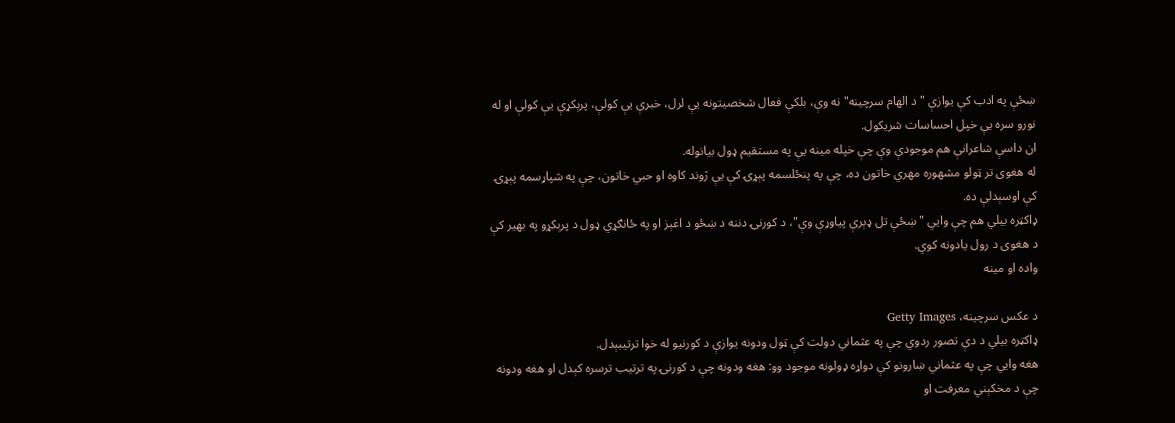ښځې په ادب کې یوازې "د الهام سرچینه" نه وې، بلکې فعال شخصیتونه یې لرل، خبرې یې کولې، پرېکړې یې کولې او له نورو سره یې خپل احساسات شریکول.
ان داسې شاعرانې هم موجودې وې چې خپله مینه یې په مستقیم ډول بیانوله.
له هغوی تر ټولو مشهوره مهري خاتون ده، چې په پنځلسمه پېړۍ کې یې ژوند کاوه او حبي خاتون، چې په شپاړسمه پېړۍ کې اوسېدلې ده.
ډاکټره بيلي هم چې وایي "ښځې تل ډېرې پیاوړې وې"، د کورنۍ دننه د ښځو د اغېز او په ځانګړي ډول د پرېکړو په بهیر کې د هغوی د رول یادونه کوي.
واده او مینه

د عکس سرچینه، Getty Images
ډاکټره بيلي د دې تصور ردوي چې په عثماني دولت کې ټول ودونه یوازې د کورنیو له خوا ترتیبېدل.
هغه وایي چې په عثماني ښارونو کې دواړه ډولونه موجود وو: هغه ودونه چې د کورنۍ په ترتیب ترسره کېدل او هغه ودونه چې د مخکېني معرفت او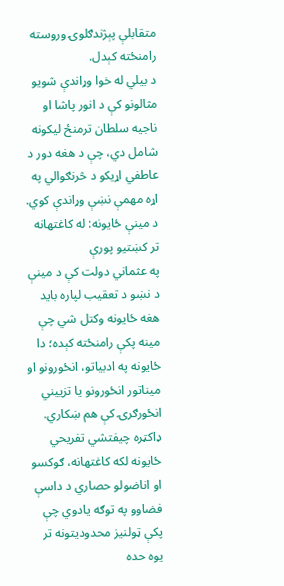متقابلې پېژندګلوۍ وروسته رامنځته کېدل.
د بيلي له خوا وړاندې شویو مثالونو کې د انور پاشا او ناجیه سلطان ترمنځ لیکونه شامل دي، چې د هغه دور د عاطفي اړیکو د څرنګوالي په اړه مهمې نښې وړاندې کوي.
د مینې ځایونه: له کاغتهانه تر کښتیو پورې
په عثماني دولت کې د مینې د نښو د تعقیب لپاره باید هغه ځایونه وکتل شي چې مینه پکې رامنځته کېده؛ دا ځایونه په ادبياتو، انځورونو او میناتور انځورونو یا تزییني انځورګرۍ کې هم ښکاري.
ډاکټره چيفتشي تفریحي ځایونه لکه کاغتهانه، ګوکسو او اناضولو حصاري د داسې فضاوو په توګه یادوي چې پکې ټولنیز محدودیتونه تر یوه حده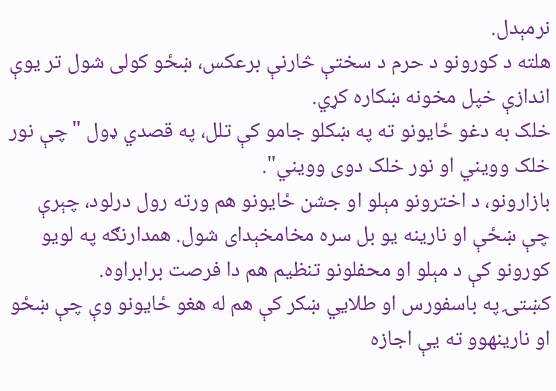نرمېدل.
هلته د کورونو د حرم د سختې څارنې برعکس، ښځو کولی شول تر یوې اندازې خپل مخونه ښکاره کړي.
خلک به دغو ځایونو ته په ښکلو جامو کې تلل، په قصدي ډول "چې نور خلک وويني او نور خلک دوی وویني".
بازارونو، د اخترونو مېلو او جشن ځایونو هم ورته رول درلود، چېرې چې ښځې او نارینه یو بل سره مخامخېدای شول. همدارنګه په لویو کورونو کې د مېلو او محفلونو تنظیم هم دا فرصت برابراوه.
کښتۍ په باسفورس او طلایي ښکر کې هم له هغو ځایونو وې چې ښځو او نارینهوو ته یې اجازه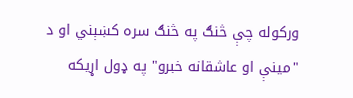ورکوله چې څنګ په څنګ سره کښېني او د "مینې او عاشقانه خبرو" په ډول اړیکه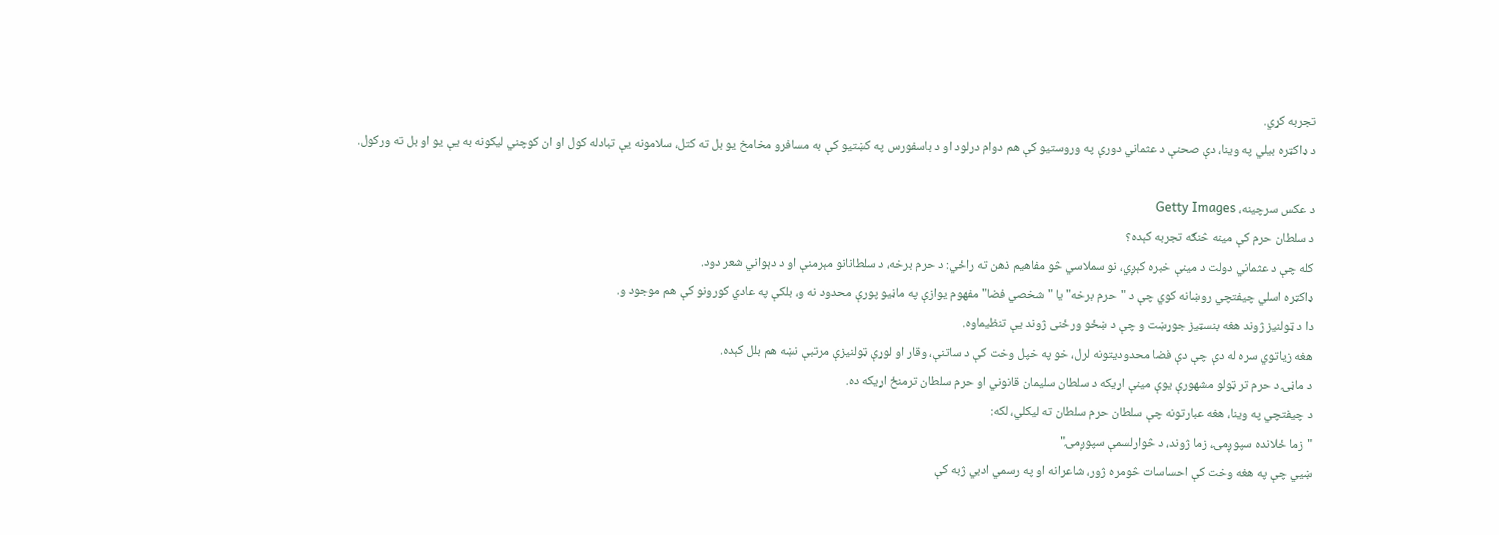تجربه کړي.
د ډاکټره بيلي په وینا، دې صحنې د عثماني دورې په وروستیو کې هم دوام درلود او د باسفورس په کښتیو کې به مسافرو مخامخ یو بل ته کتل، سلامونه یې تبادله کول او ان کوچني لیکونه به یې یو او بل ته ورکول.

د عکس سرچینه، Getty Images
د سلطان حرم کې مینه څنګه تجربه کېده؟
کله چې د عثماني دولت د مینې خبره کېږي، نو سملاسي څو مفاهیم ذهن ته راځي: د حرم برخه، د سلطانانو مېرمنې او د دېواني شعر دود.
ډاکټره اسلي چيفتچي روښانه کوي چې د "حرم برخه" یا "شخصي فضا" مفهوم یوازې په ماڼیو پورې محدود نه و، بلکې په عادي کورونو کې هم موجود و.
دا د ټولنیز ژوند هغه بنسټیز جوړښت و چې د ښځو ورځنی ژوند یې تنظیماوه.
هغه زیاتوي سره له دې چې دې فضا محدودیتونه لرل، خو په خپل وخت کې د ساتنې، وقار او لوړې ټولنیزې مرتبې نښه هم بلل کېده.
د ماڼۍ د حرم تر ټولو مشهورې یوې مینې اړیکه د سلطان سلیمان قانوني او حرم سلطان ترمنځ اړیکه ده.
د چيفتچي په وینا، هغه عبارتونه چې سلطان حرم سلطان ته لیکلي، لکه:
"زما ځلانده سپوږمۍ، زما ژوند، د څوارلسمې سپوږمۍ"
ښيي چې په هغه وخت کې احساسات څومره ژور، شاعرانه او په رسمي ادبي ژبه کې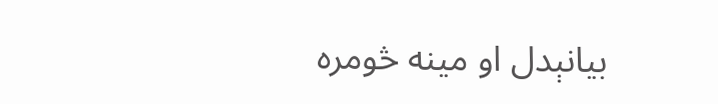بیانېدل او مینه څومره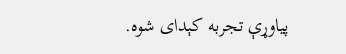پیاوړې تجربه کېدای شوه.